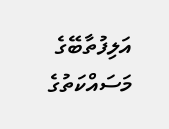އަލިފުތާބޭގެ މަސައްކަތުގެ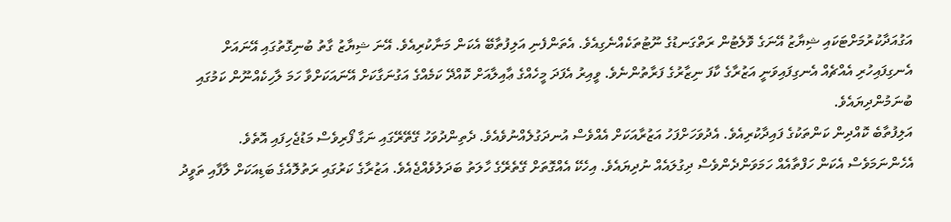އަގުއަދާކުރުމަށްޓަކައި ޝިޔާޒު އޭނަގެ ވޮލެޓުން ރަތްގަނޑުގެ ނޫޓުތަކެއްނެގިއެވެ. އެތަންފެނި އަލިފުތާބޭ އެކަން މަނާކުރިއެވެ. އޭނަ ޝިޔާޒު ގާތު ބުނިގޮތުގައި އޭނައަށް އެނގިފައިހުރި އެއްޗެއް އެނގިފައިވަނީ އަޒުރާގެ ކާފަ ނިޒާރުގެ ފަރާތުންނެވެ. ވީއިރު އެފަދަ މީހެއްގެ ޢާއިލާއަށް ކޮއްދޭ ކަމެއްގެ އަގުނަގާކަށް އޭނައަކަށްވާ ހަމަ ލާހިކެއްނޫން ކަމުގައި ބުނަމުންދިޔައެވެ.
އަލިފުތާބެ ކޮއްދިން ކަންތަކުގެ ފައިދާކުރިއެވެ. އެދުވަހަށްފަހު އަޒުރާއަކަށް އެއްވެސް އުނދަގުލެއްނުވެއެވެ. ދެތިންދުވަހު ގޭތޭރޭގައި ނަގާ ފޯރިވެސް މަޑުޖެހިފައި އޮތެވެ. އެހެންނަމަވެސް އެކަން ހަފްތާއެއް ހަމަވަންދެންވެސް ދިގުލައެއް ނުދިޔައެވެ. އިހެކޭ އެއްގޮތަށް ގޭތެރޭގެ ހާލަތު ބަދަލުވެއްޖެއެވެ. އަޒުރާގެ ކަރުގައި ރަތުލޮއެގެ ބަޑިއަކަށް ލާފާއި ތަވީދު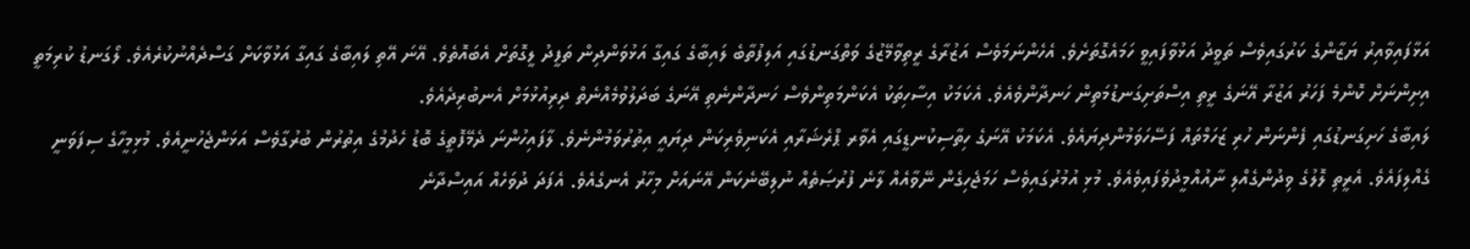އަޅާފައިވާއިރު ޔަޒާންގެ ކަރުގައިވެސް ތަވީދު އަޅުވާފައިވީ ހަމައެގޮތަށެވެ. އެހެންނަމަވެސް އަޒުރާގެ ރީތިވާމޭޒުގެ ވަތްގަނޑުގައި އަލިފުތާބެ ލައިބާގެ ގައިގާ އަޅުވަންދިން ތަފީދު ލީގޮތަށް އެބައޮތެވެ. އޭނަ އޭތި ލައިބާގެ ގައިގާ އަޅުވާކަށް ގަސްދެއްނުކުރެއެވެ. ލޯގަނޑު ކުރިމަތީ އިށިންނަށް ކޮންމެ ފަހަރު އަޒުރާ އޭނަގެ ރީތި އިސްތަށިގަނޑުމަތިން ހަނދާންވެއެވެ. އެކަމަކު އިސާހިތަކު އެކަންމަތިންވެސް ހަނދާންނެތި އޭނަގެ ބަދަލުވުމެއްނެތް ދިރިއުޅުމަށް އެނބުރިދެއެވެ.
ލައިބާގެ ހަށިގަނޑުގައި ފެންނަން ހުރި ޒަހަމްތައް ފަސޭހަވަމުންދިޔައެވެ. އެކަމަކު އޭނަގެ ހިތާސިކުނޑީގައި އެވާރ ޕްރެޝަރާއި އެކަނިވެރިކަން ދިޔައީ އިތުރުވަމުންނެވެ. ލާފައިހުންނަ ދެމޭފޮތީގެ ބޮޑު ހެދުމުގެ އިތުރުން ބުރުގާވެސް އަޅަންޖެހުނީއެވެ. މުޅިމީހާގެ ސިފަވަނީ ގެއްލިފައެވެ. އެރީތި ލޮލުގެ ވިދުންގެއްލި ނާއުއްމީދުވެފައިވެއެވެ. މުޅި އުމުރުގައިވެސް ހަމަޖެހިގެން ނޭވާއެއް ލާނެ ފުރުޞަތެއް ނުލިބޭނެކަން އޭނައަށް މިހާރު އެނގެއެވެ. އެފަދަ ދުވަހެއް އައިސްދާނެ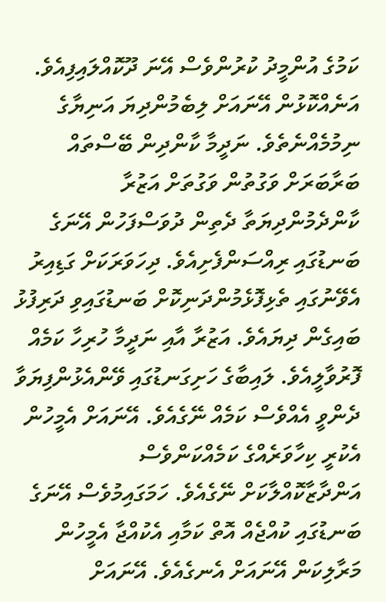ކަމުގެ އުންމީދު ކުރުންވެސް އޭނަ ދޫކޮއްލައިފިއެވެ. އަނެއްކޮޅުން އޭނައަށް ލިބެމުންދިޔަ އަނިޔާގެ ނިމުމެއްނެތެވެ. ނަދީމާ ކާންދިން ބޭސްތައް ބަރާބަރަށް ވަގުތުން ވަގުތަށް އަޒުރާ ކާންދެމުންދިޔަތާ ދެތިން ދުވަސްފަހުން އޭނަގެ ބަނޑުގައި ރިއްސަންފެށިއެވެ. ދިހަވަރަކަށް ގަޑިއިރު އެވޭނުގައި ތެޅިފޮޅެމުންދަނިކޮށް ބަނޑުގައިވި ދަރިފުޅު ބައިގެން ދިޔައެވެ. އަޒުރާ އާއި ނަދީމާ ހުރިހާ ކަމެއް ފޮރުވާލީއެވެ. ލައިބާގެ ހަށިގަނޑުގައި ވޭންއެޅުންފިޔަވާ ދެންވީ އެއްވެސް ކަމެއް ނޭގެއެވެ. އޭނައަށް އެމީހުން އެކުރީ ކިހާވަރެއްގެ ކަމެއްކަންވެސް އަންދާޒާކޮއްލާކަށް ނޭގެއެވެ. ހަމަގައިމުވެސް އޭނަގެ ބަނޑުގައި ކުއްޖެއް އޮތް ކަމާއި އެކުއްޖާ އެމީހުން މަރާލިކަން އޭނައަށް އެނގެއެވެ. އޭނައަށް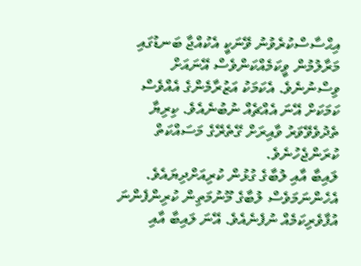އިޙްސާސްކުރެވުނު ވޭނަކީ އެކުއްޖާ ބަނޑުގައި މަރާލުމުން ވީކަމެއްކަންވެސް އޭނައަށް ވިސްނުނެވެ. އެކަމަކު އަޒުރާމެންގެ އެއްވެސް ކަމަކަށް އޭނަ އެއްޗެއް ނުބުނެއެވެ. ކިރިޔާ ތެދުވެވޭވަރު ވާއިރަށް ގޭތެރޭގެ މަސައްކަތް ކުރަންޖެހުނެވެ.
ލައިބާ އާއި ލުބާގެ ގުޅުން ކުރިއަށްދިޔައެވެ. އެހެންނަމަވެސް ލުބާގެ މޫނުމަތިން ކުރިންފެންނަ އުފާވެރިކަމެއް ނުފެނެއެވެ. އޭނަ ލައިބާ އާއި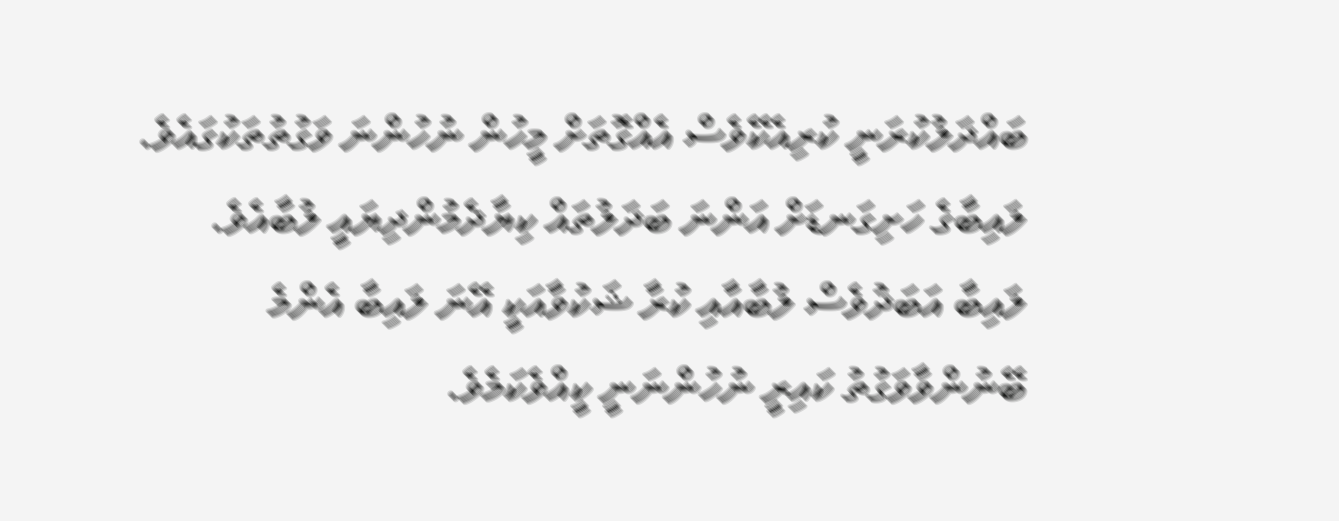ބައްދަލުކުރަނީ ކުރިއެކޭވެސް އެއްގޮތަށް މީހުން ނުހުންނަ ވަގުތުތަކުގައެވެ. ލައިބާގެ ހަށިގަނޑަށް އަންނަ ބަދަލުތައް ކިޔާދެމުންދިޔައީ ލުބާއެވެ. ލައިބާ އަބަދުވެސް ލުބާއާއި ކުރާ ޝަކުވާއަކީ އޭނަ ލައިބާ އެންމެ ބޭނުންވާވަގުތު ކައިރީ ނުހުންނަނީ ކީއްވެކަމެވެ.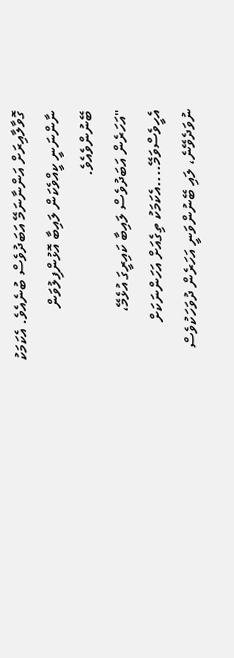ގޮވާލާއިރަށް އަންނާނަމޭ އަބަދުވެސް ބުނެއެވެ. އެކަމަކު ނާންނަނީ ކީއްވެކަން ލައިބާ އޮޅުންފިލުވަން ބޭނުންވެއެވެ.
"އަހަރެން އަބަދުވެސް ލައިބާ ކައިރީގަ އުޅެމޭ، އެހީވެސްވަމޭ....އެކަމަކު ތިގެއަށް އަހަންނަކަށް ނުވަދެވޭނެ، ލައި ބޭނުންވަނީ އަހަރެން ދުވަހަކުވެސް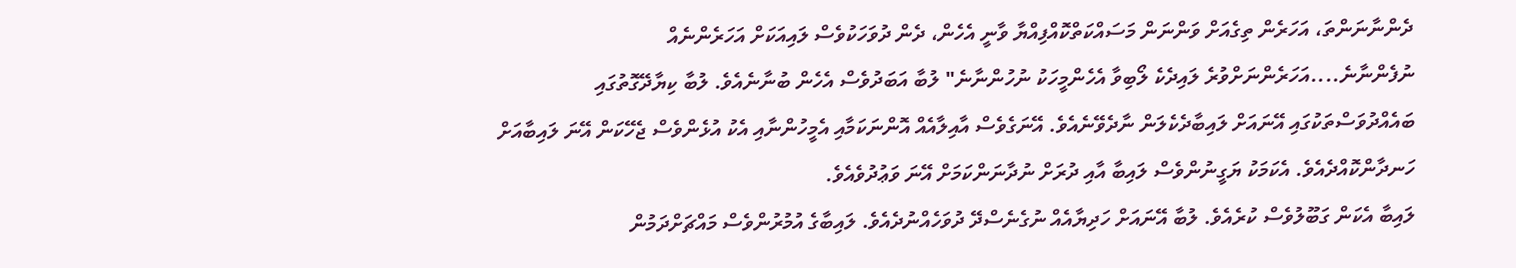ދެންނާނަންތަ، އަހަރެން ތިގެއަށް ވަންނަން މަސައްކަތްކޮއްފިއްޔާ ވާނީ އެހެން، ދެން ދުވަހަކުވެސް ލައިއަކަށް އަހަރެންނެއް ނުފެންނާނެ....އަހަރެންނަށްވުރެ ލައިދެކެ ލޯބިވާ އެހެންމީހަކު ނުހުންނާނެ" ލުބާ އަބަދުވެސް އެހެން ބުނާނެއެވެ. ލުބާ ކިޔާދޭގޮތުގައި ބައެއްދުވަސްތަކުގައި އޭނައަށް ލައިބާދެކެލަން ނާދެވޭނެއެވެ. އޭނަގެވެސް އާއިލާއެއް އޮންނަކަމާއި އެމީހުންނާއި އެކު އުޅެންވެސް ޖެހޭކަން އޭނަ ލައިބާއަށް ހަނދާންކޮއްދެއެވެ. އެކަމަކު ޔަގީނުންވެސް ލައިބާ އާއި ދުރަށް ނުދާނަންކަމަށް އޭނަ ވަޢުދުވެއެވެ.
ލައިބާ އެކަން ގަބޫލުވެސް ކުރެއެވެ. ލުބާ އޭނައަށް ހަދިޔާއެއް ނުގެނެސްދޭ ދުވަހެއްނުދެއެވެ. ލައިބާގެ އުމުރުންވެސް މައްޗަށްދަމުން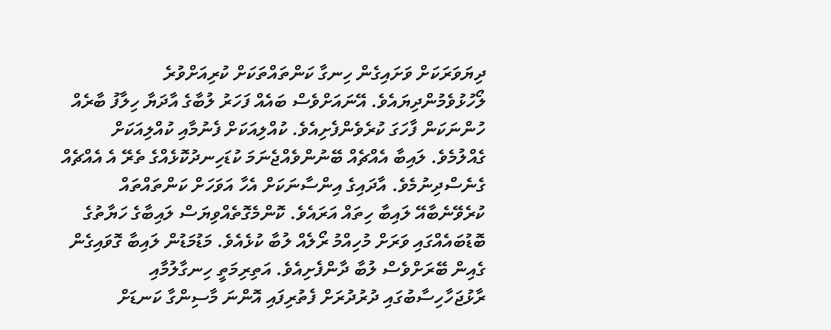ދިޔަވަރަކަށް ވަށައިގެން ހިނގާ ކަންތައްތަކަށް ކުރިއަށްވުރެ ލޯހުޅުވެމުންދިޔައެވެ. އޭނައަށްވެސް ބައެއް ފަހަރު ލުބާގެ އާދަޔާ ހިލާފު ބާރެއް ހުންނަކަން ފާހަގަ ކުރެވެންފެށިއެވެ. ކުއްލިއަކަށް ފެނުމާއި ކުއްލިއަކަށް ގެއްލުމެވެ. ލައިބާ އެއްޗެއް ބޭނުންވެއްޖެނަމަ ކުޑަހިނދުކޮޅެއްގެ ތެރޭ އެ އެއްޗެއް ގެނެސްދިނުމެވެ. އާދައިގެ އިންސާނަކަށް އެހާ އަވަހަށް ކަންތައްތައް ކުރެވޭނެބާއޭ ލައިބާ ހިތައް އަރައެވެ. ކޮންމެގޮތެއްވިޔަސް ލައިބާގެ ހަޔާތުގެ ބޮޑުބައެއްގައި ވަރަށް މުހިއްމު ރޯލެއް ލުބާ ކުޅެއެވެ. މަޑުމަޑުން ލައިބާ ގޮވައިގެން ގެއިން ބޭރަށްވެސް ލުބާ ދާންފެށިއެވެ. އަތިރިމަތީ ހިނގާލުމާއި ރާޅުޖަހާހިސާބުގައި ދުރުދުރަށް ފެތުރިފައި އޮންނަ މާސިންގާ ކަނޑަށް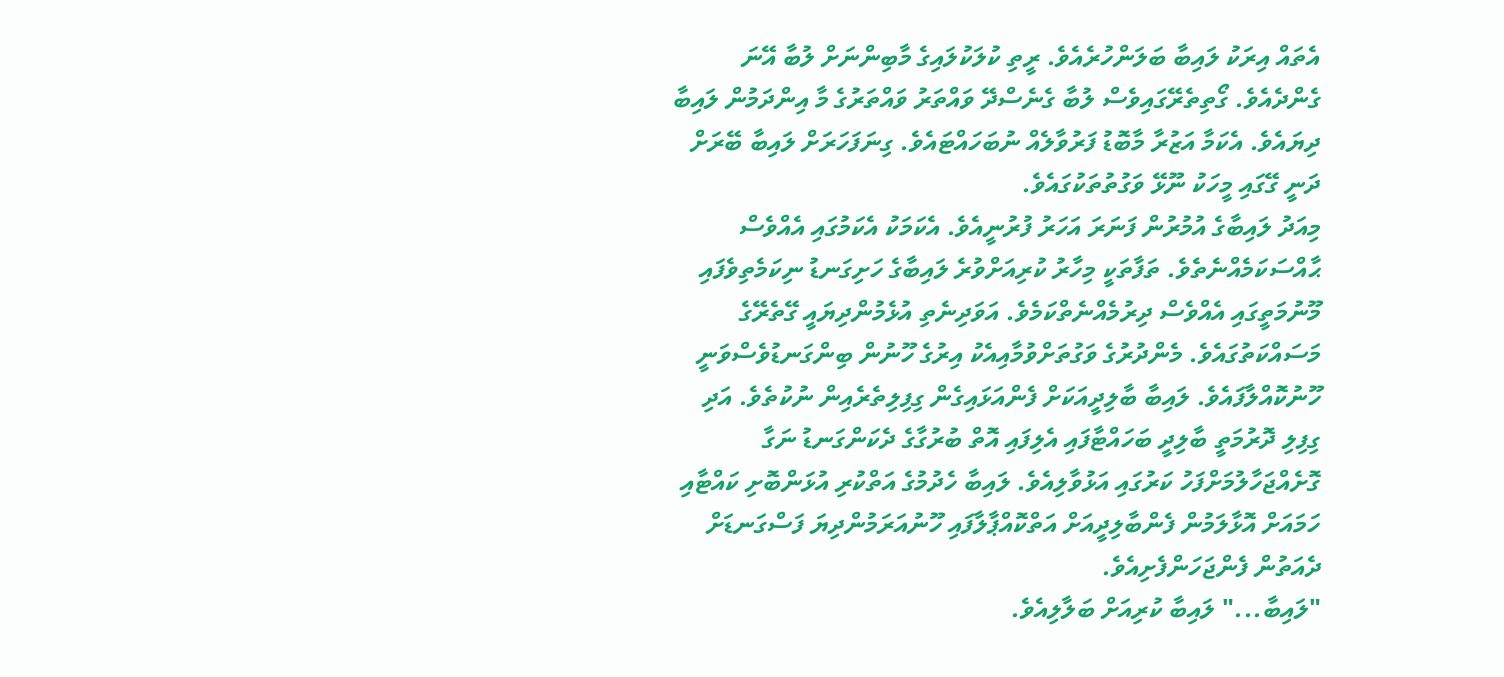އެތައް އިރަކު ލައިބާ ބަލަންހުރެއެވެ. ރީތި ކުލަކުލައިގެ މާބިންނަށް ލުބާ އޭނަ ގެންދެއެވެ. ގޯތިތެރޭގައިވެސް ލުބާ ގެނެސްދޭ ވައްތަރު ވައްތަރުގެ މާ އިންދަމުން ލައިބާ ދިޔައެވެ. އެކަމާ އަޒުރާ މާބޮޑު ފަރުވާލެއް ނުބަހައްޓައެވެ. ގިނަފަހަރަށް ލައިބާ ބޭރަށް ދަނީ ގޭގައި މީހަކު ނޫޅޭ ވަގުތުތަކުގައެވެ.
މިއަދު ލައިބާގެ އުމުރުން ފަނަރަ އަހަރު ފުރުނީއެވެ. އެކަމަކު އެކަމުގައި އެއްވެސް ޙާއްސަކަމެއްނެތެވެ. ތަފާތަކީ މިހާރު ކުރިއަށްވުރެ ލައިބާގެ ހަށިގަނޑު ނިކަމެތިވެފައި މޫނުމަތީގައި އެއްވެސް ދިރުމެއްނެތްކަމެވެ. އަވަދިނެތި އުޅެމުންދިޔައީ ގޭތެރޭގެ މަސައްކަތުގައެވެ. މެންދުރުގެ ވަގުތަށްވުމާއިއެކު އިރުގެ ހޫނުން ބިންގަނޑުވެސްވަނީ ހޫނުކޮއްލާފައެވެ. ލައިބާ ބާލިދީއަކަށް ފެންއަޅައިގެން ގިފިލިތެރެއިން ނުކުތެވެ. އަދި ގިފިލި ދޮރުމަތީ ބާލިދީ ބަހައްޓާފައި އެލިފައި އޮތް ބުރުގާގެ ދެކަންގަނޑު ނަގާ ގޮށެއްޖަހާލުމަށްފަހު ކަރުގައި އަޅުވާލިއެވެ. ލައިބާ ހެދުމުގެ އަތްކުރި އުޅަންބޮށި ކައްޓާއި ހަމައަށް އޮޅާލަމުން ފެންބާލިދީއަށް އަތްކޮއްޕާލާފައި ހޫނުއަރަމުންދިޔަ ފަސްގަނޑަށް ދެއަތުން ފެންޖަހަންފެށިއެވެ.
"ލައިބާ..." ލައިބާ ކުރިއަށް ބަލާލިއެވެ.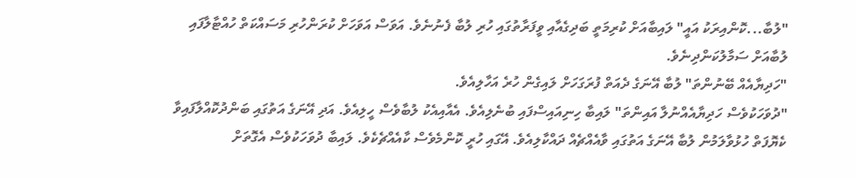"ލުބާ...ކޮންއިރަކު އައީ" ލައިބާއަށް ކުރިމަތީ ބަދިގެއާއި ވީފަރާތުގައި ހުރި ލުބާ ފެނުނެވެ. އަވަސް އަވަހަށް ކުރަންހުރި މަސައްކަތް ހުއްޓާލާފައި ލުބާއަށް ސަމާލުކަންދިނެވެ.
"ހަދިޔާއެއް ބޭނުންތަ" ލުބާ އޭނަގެ ދެއަތް ފުރަގަހަށް ލައިގެން ހުރެ އަހާލިއެވެ.
"ދުވަހަކުވެސް ހަދިޔާއެއްނުލާ އައިންތަ" ލައިބާ ހިނިއައިސްފައި ބުނެލިއެވެ. އެއާއިއެކު ލުބާވެސް ހީލިއެވެ. އަދި އޭނަގެ އަތުގައި ބަންދުކޮއްލާފައިވާ ކެޔޮފަތް ހުޅުވާލަމުން ލުބާ އޭނަގެ އަތުގައި ވާއެއްޗެއް ދައްކާލިއެވެ. އޭގައި ހުރީ ކޮންމެވެސް ކާއެއްޗެކެވެ. ލައިބާ ދުވަހަކުވެސް އެގޮތަށް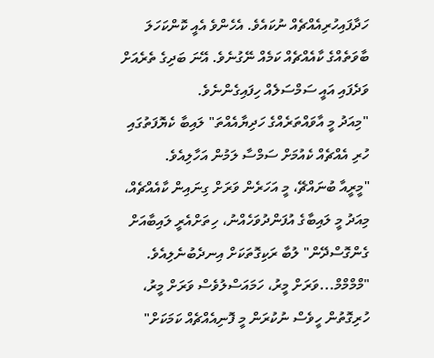ހަދާފައިހުރިއެއްޗެއް ނުކައެވެ. އެހެންވެ އެއީ ކޮންކަހަލަ ބާވަތެއްގެ ކާއެއްޗެއް ކަމެއް ނޭގުނެވެ. އޭނަ ބަދިގެ ތެރެއަށް ވަދެފައި އައީ ސަމްސަލެއް ހިފައިގެންނެވެ.
"މިއަދު މީ އާވައްތަރެއްގެ ހަދިޔާއެއްތަ" ލައިބާ ކެޔޮފަތުގައި ހުރި އެއްޗެއް ކެއުމަށް ސަމްސާ ލަމުން އަހާލިއެވެ.
"މީރީއާ ބުނައްޗޭ، މީ އަހަރެން ވަރަށް ގިނައިން ކާއެއްޗެއް، މިއަދު މީ ލައިބާގެ އުފަންދުވަހެއްނު، ހިތަށްއެރީ ލައިބާއަށް ގެންގޮސްދޭން" ލުބާ ރަކިގޮތަކަށް އިނދެބުނެލިއެވެ.
"މްމްމްމް...ވަރަށް މީރު، ހަމައަސްލުވެސް ވަރަށް މީރު، ހުރިގޮތުން ހީވެސް ނުކުރަން މީ ފޮނިއެއްޗެއް ކަމަކަށް"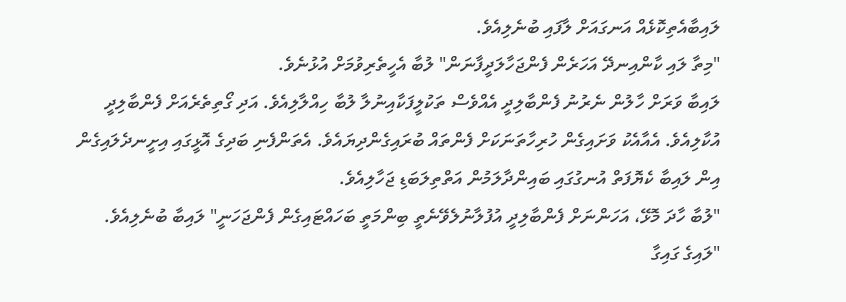ލައިބާއެތިކޮޅެއް އަނގައަށް ލާފައި ބުނެލިއެވެ.
"މިތާ ލައި ކާންއިނދޭ އަހަރެން ފެންޖަހާލަދީފާނަން" ލުބާ އެހީތެރިވުމަށް އުޅުނެވެ.
ލައިބާ ވަރަށް ހާލުން ނެރުނު ފެންބާލިދީ އެއްވެސް ތަކުލީފަކާއިނުލާ ލުބާ ހިއްލާލިއެވެ. އަދި ގޯތިތެރެއަށް ފެންބާލިދީ އުކާލިއެވެ. އެއާއެކު ވަށައިގެން ހުރިހާތަނަކަށް ފެންތައް ބުރައިގެންދިޔައެވެ. އެތަންފެނި ބަދިގެ އޮޅީގައި އިށީނދެލައިގެން އިން ލައިބާ ކެޔޮފަތް އުނގުގައި ބައިންދާލަމުން އަތްތިލަބަޑި ޖަހާލިއެވެ.
"ލުބާ ހާދަ މޮޅޭ، އަހަންނަށް ފެންބާލިދީ އުފުލާނުލެވޭނެތީ ބިންމަތީ ބަހައްޓައިގެން ފެންޖަހަނީ" ލައިބާ ބުނެލިއެވެ.
"ލައިގެ ގައިގާ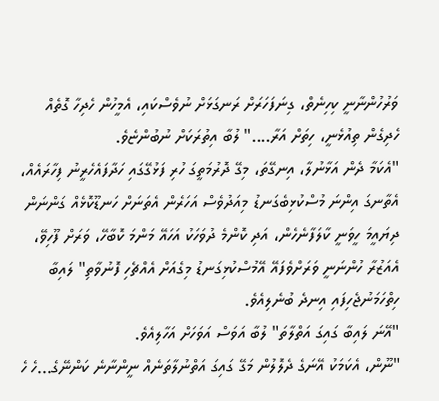ވަރުހުންނާނީ ކިހިނެތް، ގިނަފަހަރަށް ރަނގަޅަށް ނުވެސްކައި، އެމީހުން ހެދިހާ ގޮތެއް ހެދިގެން ތިއުޅެނީ، ހިތަށް އަރާ...." ލުބާ އިތުރަކަށް ނުބުންޏެވެ.
"އެކަމާ ދެން އަޅާނުލާ، އިނގޭތަ، މިގޭ ދޮރުމަތީގަ ހުރި ފަޅުގޭގައި ހަދާފައެހެރީނު ފިހާރައެއް، އެތާނގަ އިންނަ މުސްކުޅިބެގަނޑު މިއަދުވެސް އަހަރެން އެތަނަށް ހަނޑޫކޮޅެއް ގަންނަން ދިޔައީމަ ހީވަނީ ކާލަފާނެހެން، އަދި ކޮންމެ ދުވަހަކު އަހައޭ މަންމަ ކޮބާހޭ، ވަރަށް ފޫހިވޭ، އެއަޒުރާ ހުންނަނީ ވަރަށްވެފައޭ އޭމުސްކުޅިގަނޑު މިގެއަށް އެއްޗެހި ފޮނުވާތި" ލައިބާ ހިތްހަމަނުޖެހިފައި އިނދެ ބުނެލިއެވެ.
"އޭނަ ލައިބާ ގައިގަ އަތްލާތަ" ލުބާ އަވަސް އަވަހަށް އަހާލިއެވެ.
"ނޫން، އެކަމަކު އޭނަގެ ދެލޮލުން މަގޭ ގައިގަ އަތްނުލާތަނެއް ނީންނާނެ ކަންނޭގެ...ހެ ހެ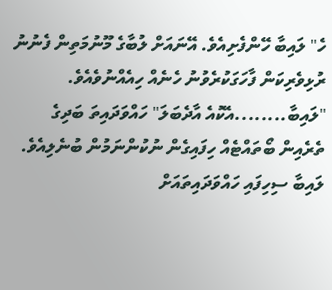ހެ" ލައިބާ ހޭންފެށިއެވެ. އޭނައަށް ލުބާގެ މޫނުމަތިން ފެނުނު ރުޅިވެރިކަން ފާހަގަކުރެވުނު ހެނެއް ހިއެއްނުވެއެވެ.
"ލައިބާ........އެކޮއެ އާދެބަލަ" ހައްވަދައިތަ ބަދިގެ ތެރެއިން ބޯތައްޓެއް ހިފައިގެން ނުކުންނަމުން ބުނެލިއެވެ. ލައިބާ ސިހިފައި ހައްވަދައިތައަށް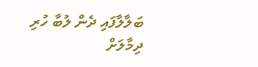ބަލާލާފައި ދެން ލުބާ ހުރި ދިމާލަށް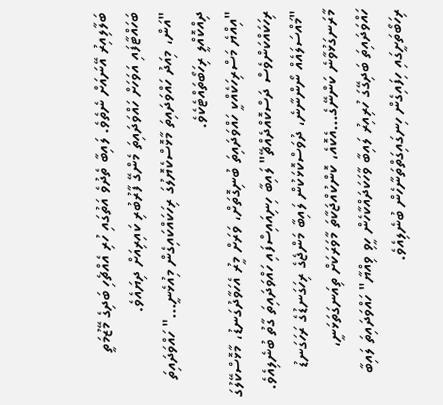ބަލާލިއިރު އޭނައަށް ނެތެވެ. ލައިބާ ތެދުވެ އަތުގައި ހުރި އެއްޗެހި ބަދިގެ މޭޒުމަތީ ބަހައްޓާފައި އަވަހަށް ހައްވަދައިތަ މެންގޭ ފާރުބުރި ކައިރިއަށް ދިޔައެވެ.
"އަން، މިއަދު ހައްވަދައިތަ މާޅޮސްކެޔޮލުގަ ރިހަކައްކައިގެން މިއުޅެނީ..." ހައްވަދައިތަ ދިއްކޮއްލީ ރިހަބޯތައްޓެކެވެ.
"އިއްޔެ މަސްރިހަކެއްކީ ހައްވަދައިތަ ބުނިގޮތަށް، ވަރަށް މީރު އެހަވާދުގަނޑު، މާޅޮސްކޭލުގަ ރިހަކައްކަންވެސް ދަސްކޮއްދެއްޗޭ" ލައިބާ ހިނިއައިސްފައި ހައްވަދައިތަ ގާތު ބުނެލިއެވެ.
"މައްސަލައެއް ނޯންނާނެ، ދުވަސްކޮޅަކުން ލައިބާ މަންޖެގެ ރިހަގަނޑުގެ ރަހަގަނޑު މާރަނގަޅުވާނެ ކަންނޭގެ...އެކޮއެ، ކޮންކުއްޖަކާތަ މާވަރަކަށް ތިއަނގަތަޅަނީ، ހައްވަދައިތަ ބަދިގޭގަ ހުރިއިރު ލައިބާ ވާހަކަދައްކާހެން ހީވި ވިއްޔާ" ހައްވަދައިތަ ލައިބާ ރިހަބޯތަށީގައި ހިފައިގެން ހިނގައިގަތްތަނާހެން ބުނެލިއެވެ.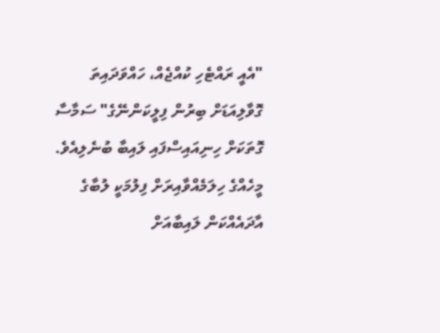"އެއީ ރައްޓެހި ކުއްޖެއް، ހައްވަދައިތަ ގޮވާލިއަޑަށް ބިރުން ފިލީކަންނޭގެ" ސަމާސާ ގޮތަކަށް ހިނިއައިސްފައި ލައިބާ ބުނެލިއެވެ. މީހެއްގެ ހިލަމެއްވާއިރަށް ފިލުމަކީ ލުބާގެ އާދައެއްކަން ލައިބާއަށް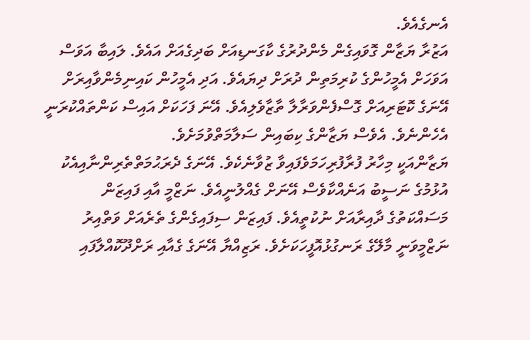އެނގެއެވެ.
އަޒުރާ ޔަޒާން ގޮވައިގެން މެންދުރުގެ ކާގަނޑިއަށް ބަދިގެއަށް އައެވެ. ލައިބާ އަވަސް އަވަހަށް އެމީހުންގެ ކުރިމަތިން ދުރަށް ދިޔައެވެ. އަދި އެމީހުން ކައިނިމެންވާއިރަށް އޭނަގެ ކޮޓަރިއަށް ގޮސްފެންވަރާލާ ތާޒާވެލިއެވެ. އޭނަ ފަހަކަށް އައިސް ކަންތައްކުރަނީ އެހެންނެވެ. އެވެސް ޔަޒާންގެ ކިބައިން ސަލާމަތްވުމަށެވެ.
ޔަޒާންއަކީ މިހާރު ފުރާފުރިހަމަވެފައިވާ ޒުވާނެކެވެ. އޭނަގެ ދެރަޙުމަތްތެރިންނާއިއެކު އުޅުމުގެ ނަސީބު އަނެއްކާވެސް އޭނަށް ގެއްލުނީއެވެ. ނަޒްމީ އާއި ފައިޒަން މަސައްކަތުގެ ދާއިރާއަށް ނުކުތީއެވެ. ފައިޒަން ސިފައިގެންގެ ތެރެއަށް ވަތްއިރު ނަޒްމީވަނީ މާލޭގެ ރަނގުޅުއޮފީހަކަށެވެ. ރަޒިއްޔާ އޭނަގެ ގެއާއި ރަށްދޫކޮއްލާފައި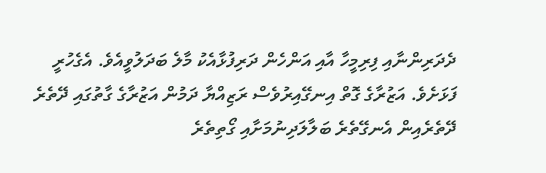ދެދަރިންނާއި ފިރިމީހާ އާއި އަންހެން ދަރިފުޅާއެކު މާލެ ބަދަލުވީއެވެ. އެގެހުރީ ފަޅަށެވެ. އަޒުރާގެ ގޮތް އިނގޭއިރުވެސް ރަޒިއްޔާ ދަމުން އަޒުރާގެ ގާތުގައި ދޭތެރެ ދޭތެރެއިން އެނގޭތެރެ ބަލާލަދިނުމަށާއި ގޯތިތެރެ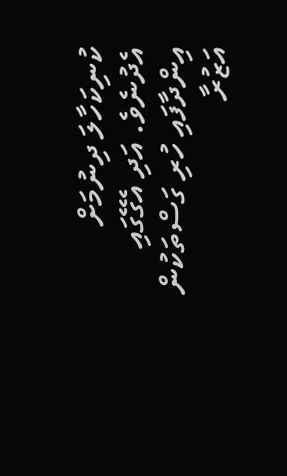ކުނިކަހާލަ ދިނުމަށް އެދުނެވެ. އަދި އެގޭގައި އިންދާފައި ހުރި ގަސްތަކުން އަޒުރާ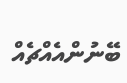ބޭނުންއެއްޗެއް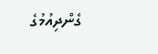ގެންދިއުމުގެ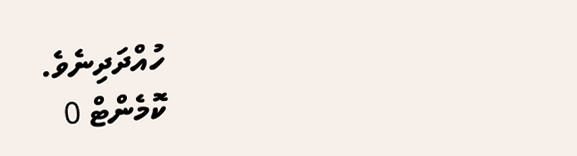ހުއްދަދިނެވެ.
ކޮމެންޓް 0